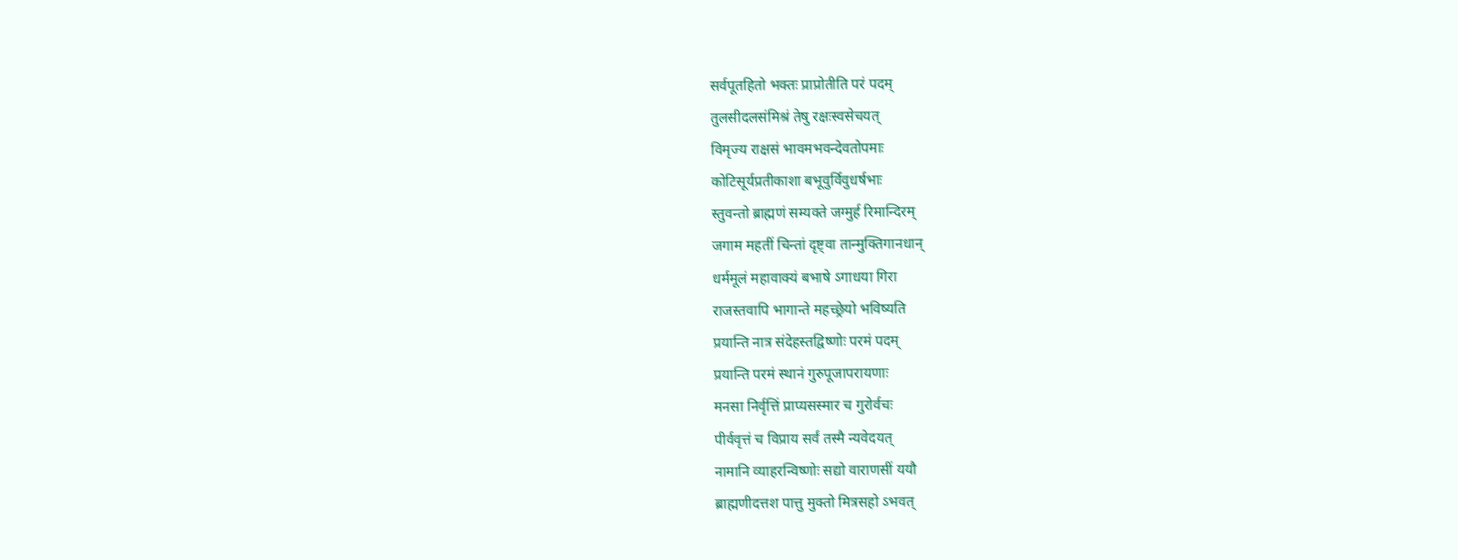सर्वपूतहितो भक्तः प्राप्रोतीति परं पदम्
तुलसीदलसंमिश्रं तेषु रक्षःस्वसेचयत्
विमृज्य राक्षसं भावमभवन्देवतोपमाः
कोटिसूर्यप्रतीकाशा बभूवुर्विवुधर्षभाः
स्तुवन्तो ब्राह्मणं सम्यक्ते जग्मुर्ह रिमान्दिरम्
जगाम महतीं चिन्तां दृष्ट्वा तान्मुक्तिगानधान्
धर्ममूलं महावाक्यं बभाषे ऽगाधया गिरा
राजस्तवापि भागान्ते महच्छ्रेयो भविष्यति
प्रयान्ति नात्र संदेहस्तद्विष्णोः परमं पदम्
प्रयान्ति परमं स्थानं गुरुपूजापरायणाः
मनसा निर्वृत्तिं प्राप्यसस्मार च गुरोर्वचः
पीर्ववृत्तं च विप्राय सर्वं तस्मै न्यवेदयत्
नामानि व्याहरन्विष्णोः सद्यो वाराणसीं ययौ
ब्राह्मणीदत्तश पात्तु मुक्तो मित्रसहो ऽभवत्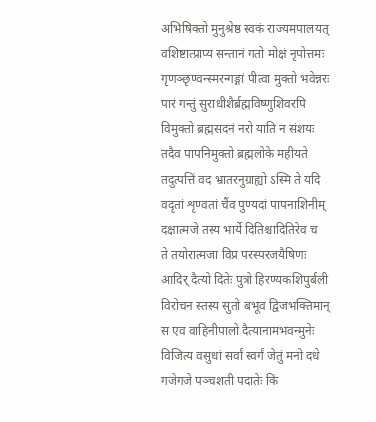अभिषिक्तो मुनुश्रेष्ठ स्वकं राज्यमपालयत्
वशिष्टात्प्राप्य सन्तानं गतो मोक्षं नृपोत्तमः
गृणञ्छृण्वन्स्मरन्गङ्गां पीत्वा मुक्तो भवेन्नरः
पारं गन्तुं सुराधीशैर्ब्रह्मविष्णुशिवरपि
विमुक्तो ब्रह्मसदनं नरो याति न संशयः
तदैव पापनिमुक्तो ब्रह्मलोके महीयते
तदुत्पत्तिं वद भ्रातरनुग्राह्यो ऽस्मि ते यदि
वदृतां शृण्वतां चैंव पुण्यदां पापनाशिनीम्
दक्षात्मजे तस्य भार्ये दितिश्चादितिरेव च
ते तयोरात्मजा विप्र परस्परजयैषिणः
आदिर् दैत्यो दितेः पुत्रो हिरण्यकशिपुर्बली
विरोचन स्तस्य सुतो बभूव द्विजभक्तिमान्
स एव वाहिनीपालो दैत्यानामभवन्मुनेः
विजित्य वसुधां सर्वां स्वर्गं जेतुं मनो दधे
गजेगजे पञ्चशती पदातेः किं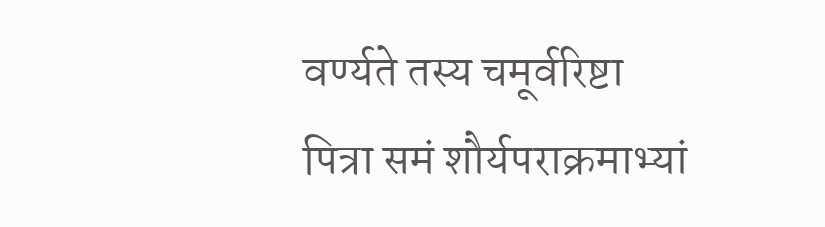वर्ण्यते तस्य चमूर्वरिष्टा
पित्रा समं शौर्यपराक्रमाभ्यां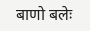बाणो बलेः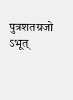पुत्रशतग्रजो ऽभूत्